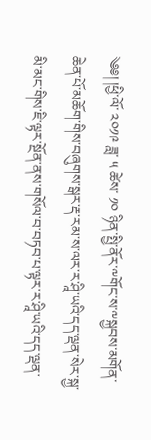༄༅། །ཕྱི་ལོ་ ༢༠༡༩ ཟླ་ ༥ ཚེས་ ༡༠ ཉིན་སྤྱི་ནོར་༸གོང་ས་༸སྐྱབས་མགོན་ཆེན་པོ་མཆོག་གིས་བཞུགས་སྒར་རྡ་རམ་ས་ལར་ར་ཤཱི་ཡའི་དད་ལྡན་སེར་སྐྱ་མི་མང་གིས་ཇི་ལྟར་སྔོན་ནས་གསོལ་བ་བཏབ་པ་ལྟར་ར་ཤཱི་ཡའི་དད་ལྡན་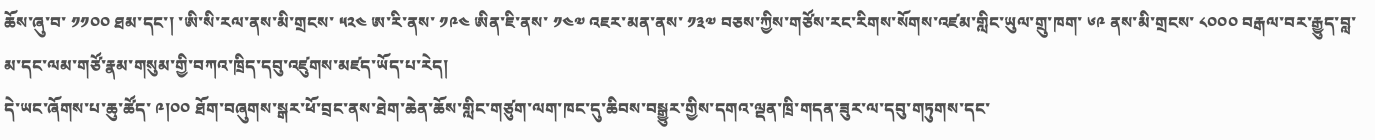ཆོས་ཞུ་བ་ ༡༡༠༠ ཐམ་དང་། ་ཨི་སི་རལ་ནས་མི་གྲངས་ ༥༢༤ ཨ་རི་ནས་ ༡༩༤ ཨིན་ཇི་ནས་ ༡༤༧ འཇར་མན་ནས་ ༡༣༧ བཅས་ཀྱིས་གཙོས་རང་རིགས་སོགས་འཛམ་གླིང་ཡུལ་གྲུ་ཁག་ ༦༩ ནས་མི་གྲངས་ ༨༠༠༠ བརྒལ་བར་རྒྱུད་བླ་མ་དང་ལམ་གཙོ་རྣམ་གསུམ་གྱི་བཀའ་ཁྲིད་དབུ་འཛུགས་མཛད་ཡོད་པ་རེད།
དེ་ཡང་ཞོགས་པ་ཆུ་ཚོད་ ༩།༠༠ ཐོག་བཞུགས་སྒར་ཕོ་བྲང་ནས་ཐེག་ཆེན་ཆོས་གླིང་གཙུག་ལག་ཁང་དུ་ཆིབས་བསྒྱུར་གྱིས་དགའ་ལྡན་ཁྲི་གདན་ཟུར་ལ་དབུ་གཏུགས་དང་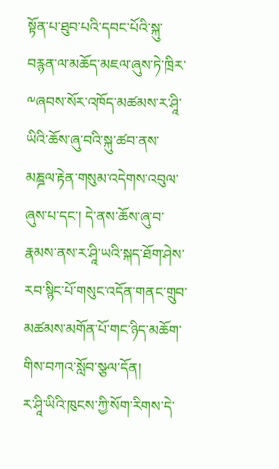སྟོན་པ་ཐུབ་པའི་དབང་པོའི་སྐུ་བརྙན་ལ་མཆོད་མཇལ་ཞུས་ཏེ་ཁྲིར་༸ཞབས་སོར་འཁོད་མཚམས་ར་ཤཱི་ཡིའི་ཆོས་ཞུ་བའི་སྐུ་ཚབ་ནས་མཎྜལ་རྟེན་གསུམ་འདེགས་འབུལ་ཞུས་པ་དང་། དེ་ནས་ཆོས་ཞུ་བ་རྣམས་ནས་ར་ཤཱི་ཡའི་སྐད་ཐོག་ཤེས་རབ་སྙིང་པོ་གསུང་འདོན་གནང་གྲུབ་མཚམས་མགོན་པོ་གང་ཉིད་མཆོག་གིས་བཀའ་སློབ་སྩལ་དོན།
ར་ཤཱི་ཡིའི་ཁུངས་ཀྱི་སོག་རིགས་དེ་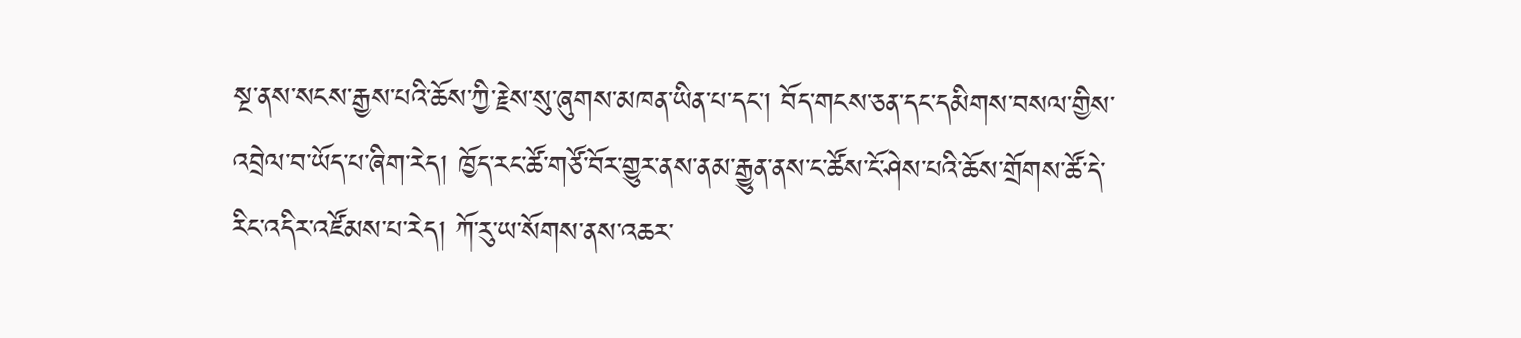སྔ་ནས་སངས་རྒྱས་པའི་ཆོས་ཀྱི་རྗེས་སུ་ཞུགས་མཁན་ཡིན་པ་དང་། བོད་གངས་ཅན་དང་དམིགས་བསལ་གྱིས་འབྲེལ་བ་ཡོད་པ་ཞིག་རེད། ཁྱོད་རང་ཚོ་གཙོ་བོར་གྱུར་ནས་ནམ་རྒྱུན་ནས་ང་ཚོས་ངོ་ཤེས་པའི་ཆོས་གྲོགས་ཚོ་དེ་རིང་འདིར་འཛོམས་པ་རེད། ཀོ་རུ་ཡ་སོགས་ནས་འཆར་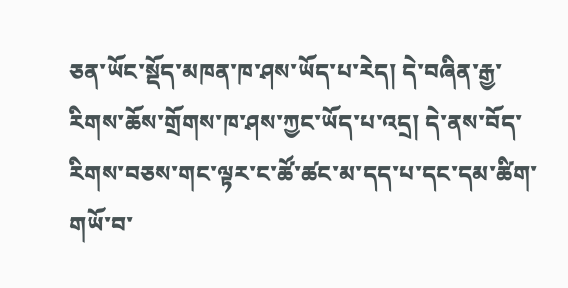ཅན་ཡོང་སྡོད་མཁན་ཁ་ཤས་ཡོད་པ་རེད། དེ་བཞིན་རྒྱ་རིགས་ཆོས་གྲོགས་ཁ་ཤས་ཀྱང་ཡོད་པ་འདྲ། དེ་ནས་བོད་རིགས་བཅས་གང་ལྟར་ང་ཚོ་ཚང་མ་དད་པ་དང་དམ་ཚིག་གཡོ་བ་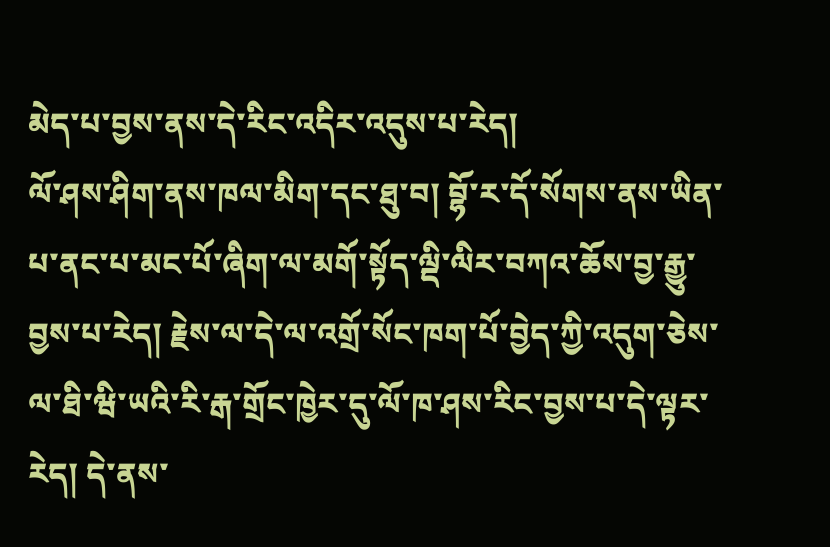མེད་པ་བྱས་ནས་དེ་རིང་འདིར་འདུས་པ་རེད།
ལོ་ཤས་ཤིག་ནས་ཁལ་མིག་དང་ཐུ་བ། བྷོ་ར་དོ་སོགས་ནས་ཡིན་པ་ནང་པ་མང་པོ་ཞིག་ལ་མགོ་སྟོད་ལྡི་ལིར་བཀའ་ཆོས་བྱ་རྒྱུ་བྱས་པ་རེད། རྗེས་ལ་དེ་ལ་འགྲོ་སོང་ཁག་པོ་བྱེད་ཀྱི་འདུག་ཅེས་ལ་ཐི་ཝི་ཡའི་རི་རྒ་གྲོང་ཁྱེར་དུ་ལོ་ཁ་ཤས་རིང་བྱས་པ་དེ་ལྟར་རེད། དེ་ནས་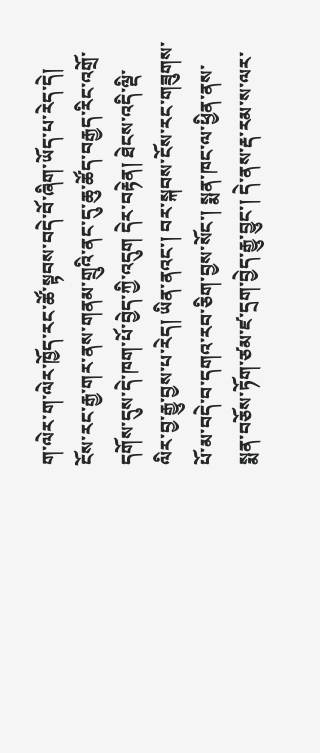ག་ལེར་ག་ལེར་ཁྱོད་རང་ཚོ་སྟབས་བདེ་བོ་ཞིག་ཡོད་པ་རེད་དེ། ངོས་རང་རྒྱ་གར་ནས་གནམ་གྲུའི་ནང་དུ་ཆུ་ཚོད་བརྒྱད་རིང་འགྲོ་དགོས་དུས་དེ་ཁག་པོ་བྱེད་ཀྱི་འདུག དེར་བརྟེན། ཐེངས་འདི་ལྡི་ལིར་བྱ་རྒྱུ་བྱས་པ་རེད། ཡིན་ནའང་། བར་སྐབས་ངོས་རང་གཟུགས་པོ་མ་བདེ་བ་དགའ་རབ་ཅིག་བྱས་སོང་། སྨན་ཁང་ལ་ཕྱིན་ནས་སྨན་བཅོས་ཏོག་ཙམ་ཛ་དྲག་བྱེད་རྒྱུ་བྱུང་། དེ་ནས་རྡ་རམ་ས་ལར་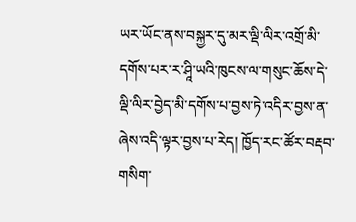ཡར་ཡོང་ནས་བསྐྱར་དུ་མར་ལྡི་ལིར་འགྲོ་མི་དགོས་པར་ར་ཤཱི་ཡའི་ཁུངས་ལ་གསུང་ཆོས་དེ་ལྡི་ལིར་བྱེད་མི་དགོས་པ་བྱས་ཏེ་འདིར་བྱས་ན་ཞེས་འདི་ལྟར་བྱས་པ་རེད། ཁྱོད་རང་ཚོར་བརྡབ་གསིག་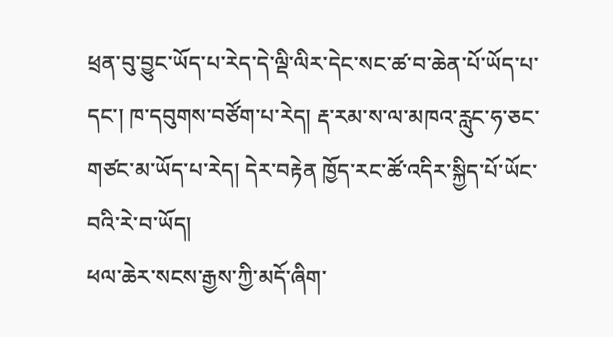ཕྲན་བུ་བྱུང་ཡོད་པ་རེད་དེ་ལྡི་ལིར་དེང་སང་ཚ་བ་ཆེན་པོ་ཡོད་པ་དང་། ཁ་དབུགས་བཙོག་པ་རེད། རྡ་རམ་ས་ལ་མཁའ་རླུང་ཧ་ཅང་གཙང་མ་ཡོད་པ་རེད། དེར་བརྟེན ཁྱོད་རང་ཚོ་འདིར་སྐྱིད་པོ་ཡོང་བའི་རེ་བ་ཡོད།
ཕལ་ཆེར་སངས་རྒྱས་ཀྱི་མདོ་ཞིག་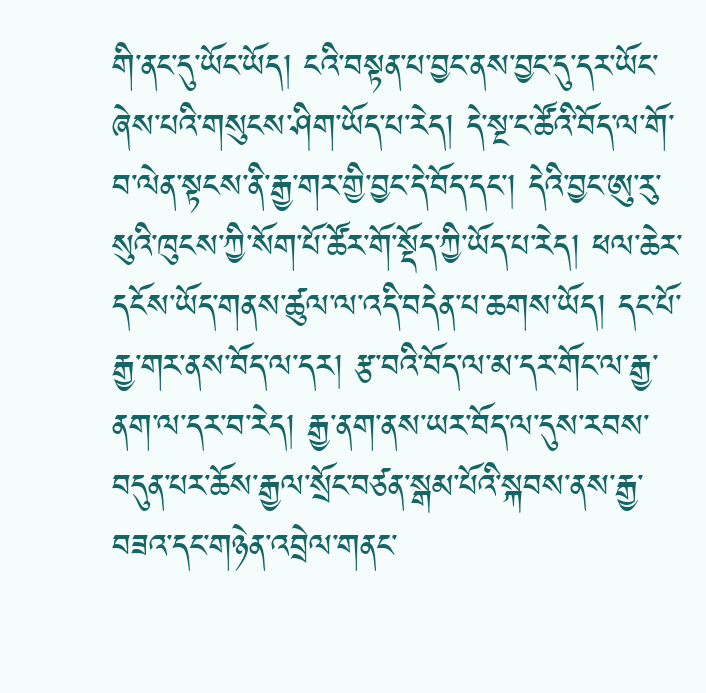གི་ནང་དུ་ཡོང་ཡོད། ངའི་བསྟན་པ་བྱང་ནས་བྱང་དུ་དར་ཡོང་ཞེས་པའི་གསུངས་ཤིག་ཡོད་པ་རེད། དེ་སྔ་ང་ཚོའི་བོད་ལ་གོ་བ་ལེན་སྟངས་ནི་རྒྱ་གར་གྱི་བྱང་དེ་བོད་དང་། དེའི་བྱང་ཨུ་རུ་སུའི་ཁུངས་ཀྱི་སོག་པོ་ཚོར་གོ་སྡོད་ཀྱི་ཡོད་པ་རེད། ཕལ་ཆེར་དངོས་ཡོད་གནས་ཚུལ་ལ་འདི་བདེན་པ་ཆགས་ཡོད། དང་པོ་རྒྱ་གར་ནས་བོད་ལ་དར། རྩ་བའི་བོད་ལ་མ་དར་གོང་ལ་རྒྱ་ནག་ལ་དར་བ་རེད། རྒྱ་ནག་ནས་ཡར་བོད་ལ་དུས་རབས་བདུན་པར་ཆོས་རྒྱལ་སྲོང་བཙན་སྒམ་པོའི་སྐབས་ནས་རྒྱ་བཟའ་དང་གཉེན་འབྲེལ་གནང་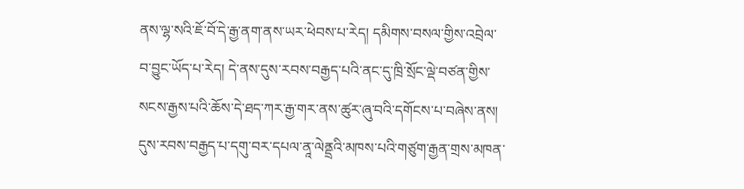ནས་ལྷ་སའི་ཇོ་བོ་དེ་རྒྱ་ནག་ནས་ཡར་ཕེབས་པ་རེད། དམིགས་བསལ་གྱིས་འབྲེལ་བ་བྱུང་ཡོད་པ་རེད། དེ་ནས་དུས་རབས་བརྒྱད་པའི་ནང་དུ་ཁྲི་སྲོང་ལྡེ་བཙན་གྱིས་སངས་རྒྱས་པའི་ཆོས་དེ་ཐད་ཀར་རྒྱ་གར་ནས་ཚུར་ཞུ་བའི་དགོངས་པ་བཞེས་ནས། དུས་རབས་བརྒྱད་པ་དགུ་བར་དཔལ་ནཱ་ལེནྡྲའི་མཁས་པའི་གཙུག་རྒྱན་གྲས་མཁན་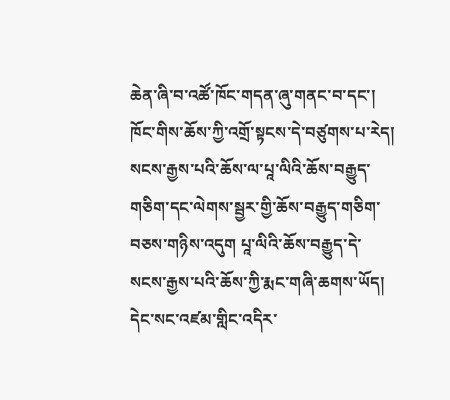ཆེན་ཞི་བ་འཚོ་ཁོང་གདན་ཞུ་གནང་བ་དང་། ཁོང་གིས་ཆོས་ཀྱི་འགྲོ་སྟངས་དེ་བཙུགས་པ་རེད། སངས་རྒྱས་པའི་ཆོས་ལ་པཱ་ལིའི་ཆོས་བརྒྱུད་གཅིག་དང་ལེགས་སྦྱར་གྱི་ཆོས་བརྒྱུད་གཅིག་བཅས་གཉིས་འདུག པཱ་ལིའི་ཆོས་བརྒྱུད་དེ་སངས་རྒྱས་པའི་ཆོས་ཀྱི་རྨང་གཞི་ཆགས་ཡོད། དེང་སང་འཛམ་གླིང་འདིར་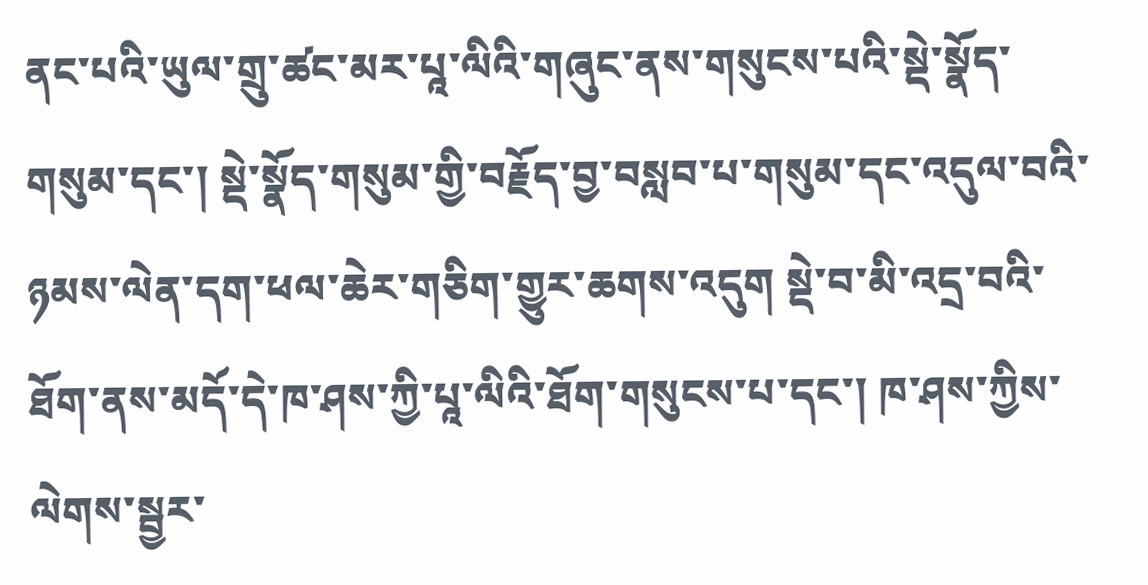ནང་པའི་ཡུལ་གྲུ་ཚང་མར་པཱ་ལིའི་གཞུང་ནས་གསུངས་པའི་སྡེ་སྣོད་གསུམ་དང་། སྡེ་སྣོད་གསུམ་གྱི་བརྗོད་བྱ་བསླབ་པ་གསུམ་དང་འདུལ་བའི་ཉམས་ལེན་དག་ཕལ་ཆེར་གཅིག་གྱུར་ཆགས་འདུག སྡེ་བ་མི་འདྲ་བའི་ཐོག་ནས་མདོ་དེ་ཁ་ཤས་ཀྱི་པཱ་ལིའི་ཐོག་གསུངས་པ་དང་། ཁ་ཤས་ཀྱིས་ལེགས་སྦྱར་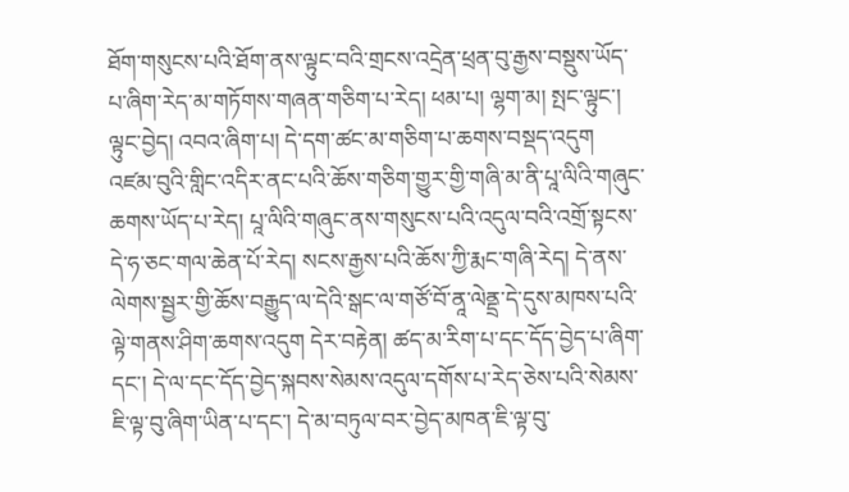ཐོག་གསུངས་པའི་ཐོག་ནས་ལྟུང་བའི་གྲངས་འདྲེན་ཕྲན་བུ་རྒྱས་བསྡུས་ཡོད་པ་ཞིག་རེད་མ་གཏོགས་གཞན་གཅིག་པ་རེད། ཕམ་པ། ལྷག་མ། སྤང་ལྟུང་། ལྟུང་བྱེད། འབའ་ཞིག་པ། དེ་དག་ཚང་མ་གཅིག་པ་ཆགས་བསྡད་འདུག
འཛམ་བུའི་གླིང་འདིར་ནང་པའི་ཆོས་གཅིག་གྱུར་གྱི་གཞི་མ་ནི་པཱ་ལིའི་གཞུང་ཆགས་ཡོད་པ་རེད། པཱ་ལིའི་གཞུང་ནས་གསུངས་པའི་འདུལ་བའི་འགྲོ་སྟངས་དེ་ཧ་ཅང་གལ་ཆེན་པོ་རེད། སངས་རྒྱས་པའི་ཆོས་ཀྱི་རྨང་གཞི་རེད། དེ་ནས་ལེགས་སྦྱར་གྱི་ཆོས་བརྒྱུད་ལ་དེའི་སྒང་ལ་གཙོ་བོ་ནཱ་ལེནྡྲ་དེ་དུས་མཁས་པའི་ལྟེ་གནས་ཤིག་ཆགས་འདུག དེར་བརྟེན། ཚད་མ་རིག་པ་དང་དོད་བྱེད་པ་ཞིག་དང་། དེ་ལ་དང་དོད་བྱེད་སྐབས་སེམས་འདུལ་དགོས་པ་རེད་ཅེས་པའི་སེམས་ཇི་ལྟ་བུ་ཞིག་ཡིན་པ་དང་། དེ་མ་བཏུལ་བར་བྱེད་མཁན་ཇི་ལྟ་བུ་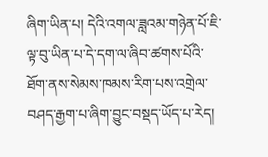ཞིག་ཡིན་པ། དེའི་འགལ་ཟླའམ་གཉེན་པོ་ཇི་ལྟ་བུ་ཡིན་པ་དེ་དག་ལ་ཞིབ་ཚགས་པོའི་ཐོག་ནས་སེམས་ཁམས་རིག་པས་འགྲེལ་བཤད་རྒྱག་པ་ཞིག་བྱུང་བསྡད་ཡོད་པ་རེད།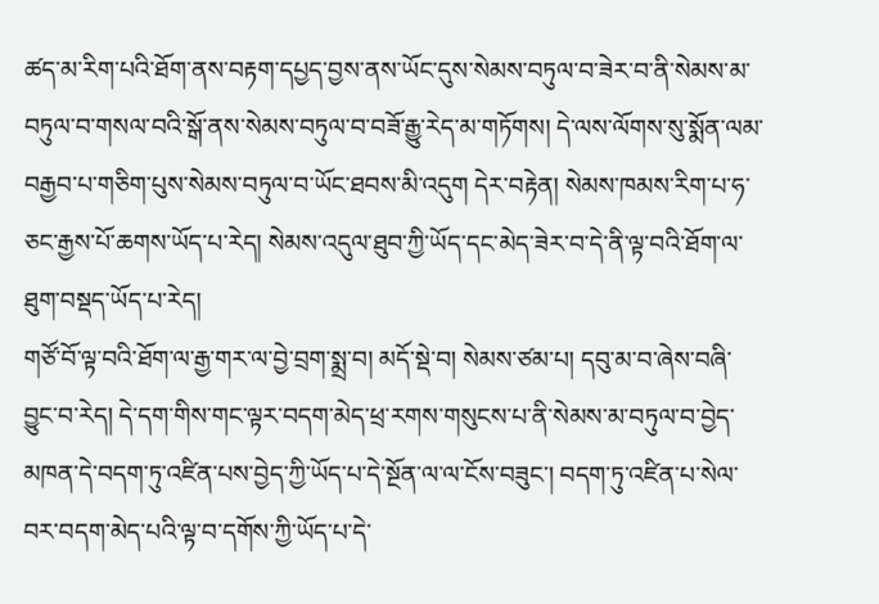ཚད་མ་རིག་པའི་ཐོག་ནས་བརྟག་དཔྱད་བྱས་ནས་ཡོང་དུས་སེམས་བཏུལ་བ་ཟེར་བ་ནི་སེམས་མ་བཏུལ་བ་གསལ་བའི་སྒོ་ནས་སེམས་བཏུལ་བ་བཟོ་རྒྱུ་རེད་མ་གཏོགས། དེ་ལས་ལོགས་སུ་སྨོན་ལམ་བརྒྱབ་པ་གཅིག་པུས་སེམས་བཏུལ་བ་ཡོང་ཐབས་མི་འདུག དེར་བརྟེན། སེམས་ཁམས་རིག་པ་ཧ་ཅང་རྒྱས་པོ་ཆགས་ཡོད་པ་རེད། སེམས་འདུལ་ཐུབ་ཀྱི་ཡོད་དང་མེད་ཟེར་བ་དེ་ནི་ལྟ་བའི་ཐོག་ལ་ཐུག་བསྡད་ཡོད་པ་རེད།
གཙོ་བོ་ལྟ་བའི་ཐོག་ལ་རྒྱ་གར་ལ་བྱེ་བྲག་སྨྲ་བ། མདོ་སྡེ་བ། སེམས་ཙམ་པ། དབུ་མ་བ་ཞེས་བཞི་བྱུང་བ་རེད། དེ་དག་གིས་གང་ལྟར་བདག་མེད་ཕྲ་རགས་གསུངས་པ་ནི་སེམས་མ་བཏུལ་བ་བྱེད་མཁན་དེ་བདག་ཏུ་འཛིན་པས་བྱེད་ཀྱི་ཡོད་པ་དེ་སྔོན་ལ་ལ་ངོས་བཟུང་། བདག་ཏུ་འཛིན་པ་སེལ་བར་བདག་མེད་པའི་ལྟ་བ་དགོས་ཀྱི་ཡོད་པ་དེ་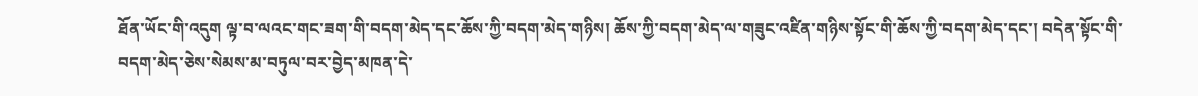ཐོན་ཡོང་གི་འདུག ལྟ་བ་ལའང་གང་ཟག་གི་བདག་མེད་དང་ཆོས་ཀྱི་བདག་མེད་གཉིས། ཆོས་ཀྱི་བདག་མེད་ལ་གཟུང་འཛིན་གཉིས་སྟོང་གི་ཆོས་ཀྱི་བདག་མེད་དང་། བདེན་སྟོང་གི་བདག་མེད་ཅེས་སེམས་མ་བཏུལ་བར་བྱེད་མཁན་དེ་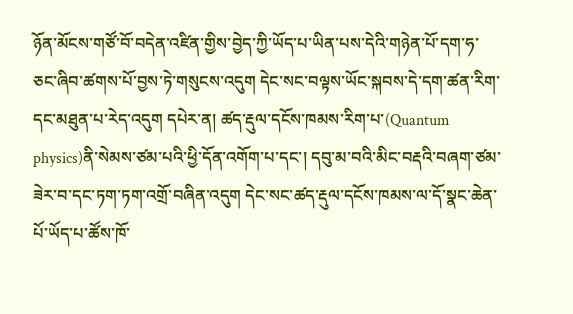ཉོན་མོངས་གཙོ་བོ་བདེན་འཛིན་གྱིས་བྱེད་ཀྱི་ཡོད་པ་ཡིན་པས་དེའི་གཉེན་པོ་དག་ཧ་ཅང་ཞིབ་ཚགས་པོ་བྱས་ཏེ་གསུངས་འདུག དེང་སང་བལྟས་ཡོང་སྐབས་དེ་དག་ཚན་རིག་དང་མཐུན་པ་རེད་འདུག དཔེར་ན། ཚད་རྡུལ་དངོས་ཁམས་རིག་པ་(Quantum physics)ནི་སེམས་ཙམ་པའི་ཕྱི་དོན་འགོག་པ་དང་། དབུ་མ་བའི་མིང་བརྡའི་བཞག་ཙམ་ཟེར་བ་དང་ཏག་ཏག་འགྲོ་བཞིན་འདུག དེང་སང་ཚད་རྡུལ་དངོས་ཁམས་ལ་དོ་སྣང་ཆེན་པོ་ཡོད་པ་ཚོས་ཁོ་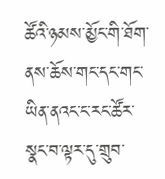ཚོའི་ཉམས་མྱོང་གི་ཐོག་ནས་ཆོས་གང་དང་གང་ཡིན་ནའང་ང་རང་ཚོར་སྣང་བ་ལྟར་དུ་གྲུབ་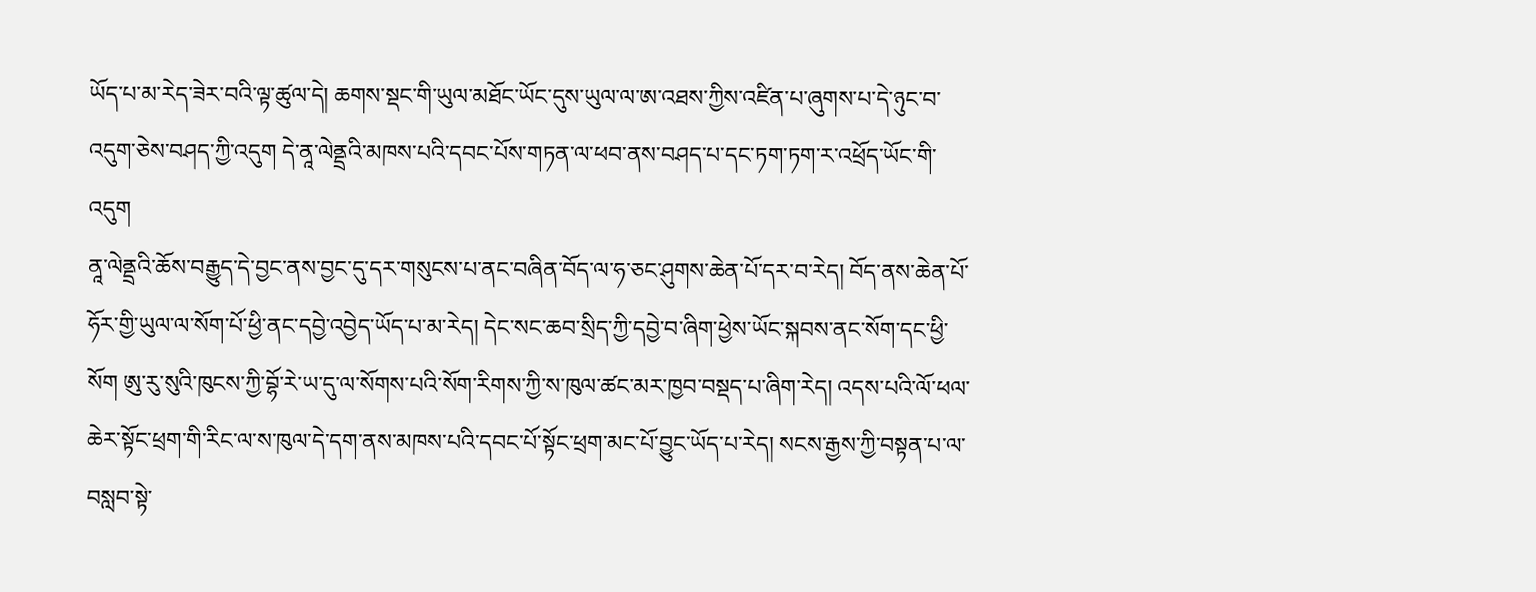ཡོད་པ་མ་རེད་ཟེར་བའི་ལྟ་ཚུལ་དེ། ཆགས་སྡང་གི་ཡུལ་མཐོང་ཡོང་དུས་ཡུལ་ལ་ཨ་འཐས་ཀྱིས་འཛིན་པ་ཞུགས་པ་དེ་ཉུང་བ་འདུག་ཅེས་བཤད་ཀྱི་འདུག དེ་ནཱ་ལེནྡྲའི་མཁས་པའི་དབང་པོས་གཏན་ལ་ཕབ་ནས་བཤད་པ་དང་ཏག་ཏག་ར་འཕྲོད་ཡོང་གི་འདུག
ནཱ་ལེནྡྲའི་ཆོས་བརྒྱུད་དེ་བྱང་ནས་བྱང་དུ་དར་གསུངས་པ་ནང་བཞིན་བོད་ལ་ཧ་ཅང་ཤུགས་ཆེན་པོ་དར་བ་རེད། བོད་ནས་ཆེན་པོ་ཧོར་གྱི་ཡུལ་ལ་སོག་པོ་ཕྱི་ནང་དབྱེ་འབྱེད་ཡོད་པ་མ་རེད། དེང་སང་ཆབ་སྲིད་ཀྱི་དབྱེ་བ་ཞིག་ཕྱེས་ཡོང་སྐབས་ནང་སོག་དང་ཕྱི་སོག ཨུ་རུ་སུའི་ཁུངས་ཀྱི་བྷོ་རེ་ཡ་དུ་ལ་སོགས་པའི་སོག་རིགས་ཀྱི་ས་ཁུལ་ཚང་མར་ཁྱབ་བསྡད་པ་ཞིག་རེད། འདས་པའི་ལོ་ཕལ་ཆེར་སྟོང་ཕྲག་གི་རིང་ལ་ས་ཁུལ་དེ་དག་ནས་མཁས་པའི་དབང་པོ་སྟོང་ཕྲག་མང་པོ་བྱུང་ཡོད་པ་རེད། སངས་རྒྱས་ཀྱི་བསྟན་པ་ལ་བསླབ་སྟེ་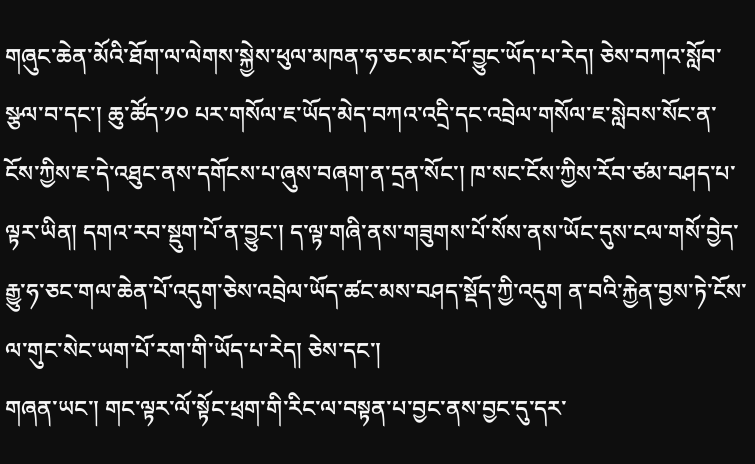གཞུང་ཆེན་མོའི་ཐོག་ལ་ལེགས་སྐྱེས་ཕུལ་མཁན་ཧ་ཅང་མང་པོ་བྱུང་ཡོད་པ་རེད། ཅེས་བཀའ་སློབ་སྩལ་བ་དང་། ཆུ་ཚོད་༡༠ པར་གསོལ་ཇ་ཡོད་མེད་བཀའ་འདྲི་དང་འབྲེལ་གསོལ་ཇ་སླེབས་སོང་ན་ངོས་ཀྱིས་ཇ་དེ་འཐུང་ནས་དགོངས་པ་ཞུས་བཞག་ན་དྲན་སོང་། ཁ་སང་ངོས་ཀྱིས་རོབ་ཙམ་བཤད་པ་ལྟར་ཡིན། དགའ་རབ་སྡུག་པོ་ན་བྱུང་། ད་ལྟ་གཞི་ནས་གཟུགས་པོ་སོས་ནས་ཡོང་དུས་ངལ་གསོ་བྱེད་རྒྱུ་ཧ་ཅང་གལ་ཆེན་པོ་འདུག་ཅེས་འབྲེལ་ཡོད་ཚང་མས་བཤད་སྡོད་ཀྱི་འདུག ན་བའི་རྐྱེན་བྱས་ཏེ་ངོས་ལ་གུང་སེང་ཡག་པོ་རག་གི་ཡོད་པ་རེད། ཅེས་དང་།
གཞན་ཡང་། གང་ལྟར་ལོ་སྟོང་ཕྲག་གི་རིང་ལ་བསྟན་པ་བྱང་ནས་བྱང་དུ་དར་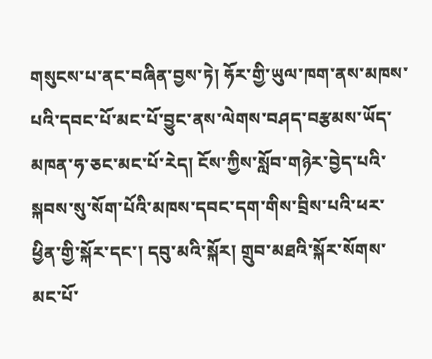གསུངས་པ་ནང་བཞིན་བྱས་ཏེ། ཧོར་གྱི་ཡུལ་ཁག་ནས་མཁས་པའི་དབང་པོ་མང་པོ་བྱུང་ནས་ལེགས་བཤད་བརྩམས་ཡོད་མཁན་ཧ་ཅང་མང་པོ་རེད། ངོས་ཀྱིས་སློབ་གཉེར་བྱེད་པའི་སྐབས་སུ་སོག་པོའི་མཁས་དབང་དག་གིས་བྲིས་པའི་ཕར་ཕྱིན་གྱི་སྐོར་དང་། དབུ་མའི་སྐོར། གྲུབ་མཐའི་སྐོར་སོགས་མང་པོ་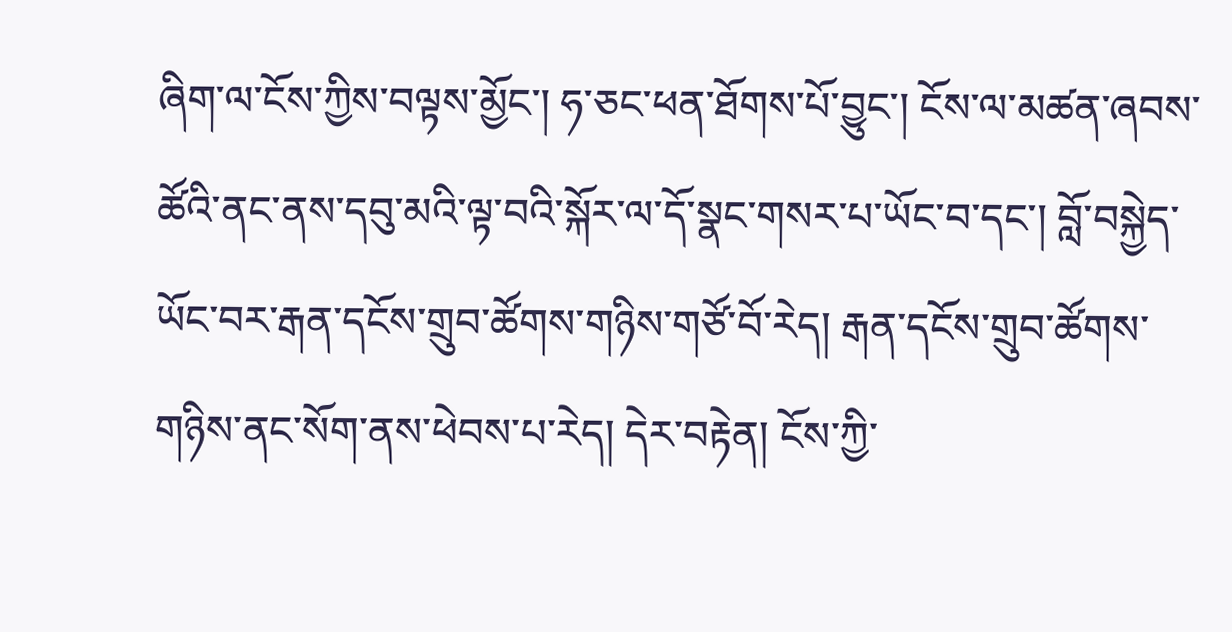ཞིག་ལ་ངོས་ཀྱིས་བལྟས་མྱོང་། ཧ་ཅང་ཕན་ཐོགས་པོ་བྱུང་། ངོས་ལ་མཚན་ཞབས་ཚོའི་ནང་ནས་དབུ་མའི་ལྟ་བའི་སྐོར་ལ་དོ་སྣང་གསར་པ་ཡོང་བ་དང་། བློ་བསྐྱེད་ཡོང་བར་རྒན་དངོས་གྲུབ་ཚོགས་གཉིས་གཙོ་བོ་རེད། རྒན་དངོས་གྲུབ་ཚོགས་གཉིས་ནང་སོག་ནས་ཕེབས་པ་རེད། དེར་བརྟེན། ངོས་ཀྱི་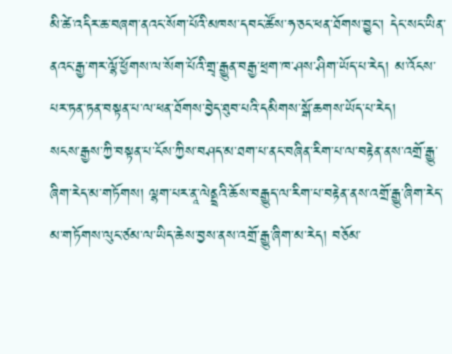མི་ཚེ་འདིར་ཆ་བཞག་ནའང་སོག་པོའི་མཁས་དབང་ཚོས་ཧ་ཅང་ཕན་ཐོགས་བྱུང་། དེང་སང་ཡིན་ནའང་རྒྱ་གར་ལྷོ་ཕྱོགས་ལ་སོག་པོའི་གྲྭ་རྒྱུན་བརྒྱ་ཕྲག་ཁ་ཤས་ཤིག་ཡོད་པ་རེད། མ་འོངས་པར་ཏན་ཏན་བསྟན་པ་ལ་ཕན་ཐོགས་བྱེད་ཐུབ་པའི་དམིགས་སྒོ་ཆགས་ཡོད་པ་རེད།
སངས་རྒྱས་ཀྱི་བསྟན་པ་ངོས་ཀྱིས་བཤད་མ་ཐག་པ་ནང་བཞིན་རིག་པ་ལ་བརྟེན་ནས་འགྲོ་རྒྱུ་ཞིག་རེད་མ་གཏོགས། ལྷག་པར་ནཱ་ལེནྡྲའི་ཆོས་བརྒྱུད་ལ་རིག་པ་བརྟེན་ནས་འགྲོ་རྒྱུ་ཞིག་རེད་མ་གཏོགས་ལུང་ཙམ་ལ་ཡིད་ཆེས་བྱས་ནས་འགྲོ་རྒྱུ་ཞིག་མ་རེད། བཅོམ་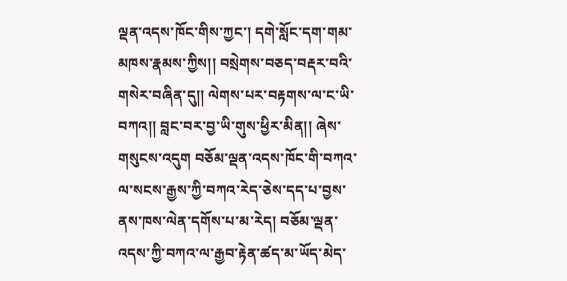ལྡན་འདས་ཁོང་གིས་ཀྱང་། དགེ་སློང་དག་གམ་མཁས་རྣམས་ཀྱིས།། བསྲེགས་བཅད་བརྡར་བའི་གསེར་བཞིན་དུ།། ལེགས་པར་བརྟགས་ལ་ང་ཡི་བཀའ།། བླང་བར་བྱ་ཡི་གུས་ཕྱིར་མིན།། ཞེས་གསུངས་འདུག བཅོམ་ལྡན་འདས་ཁོང་གི་བཀའ་ལ་སངས་རྒྱས་ཀྱི་བཀའ་རེད་ཅེས་དད་པ་བྱས་ནས་ཁས་ལེན་དགོས་པ་མ་རེད། བཅོམ་ལྡན་འདས་ཀྱི་བཀའ་ལ་རྒྱབ་རྟེན་ཚད་མ་ཡོད་མེད་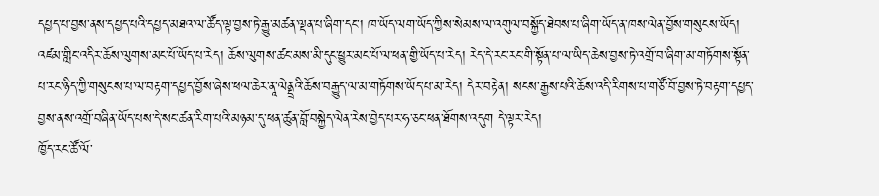དཔྱད་པ་བྱས་ནས་དཔྱད་པའི་དཔྱད་མཐའ་ལ་ཚོད་ལྟ་བྱས་ཏེ་རྒྱུ་མཚན་ལྡན་པ་ཞིག་དང་། ཁ་ཡོད་ལག་ཡོད་ཀྱིས་སེམས་ལ་འགུལ་བསྐྱོད་ཐེབས་པ་ཞིག་ཡོད་ན་ཁས་ལེན་བྱོས་གསུངས་ཡོད། འཛམ་གླིང་འདིར་ཆོས་ལུགས་མང་པོ་ཡོད་པ་རེད། ཆོས་ལུགས་ཚང་མས་མི་དུང་ཕྱུར་མང་པོ་ལ་ཕན་གྱི་ཡོད་པ་རེད། རེད་དེ་རང་རང་གི་སྟོན་པ་ལ་ཡིད་ཆེས་བྱས་ཏེ་འགྲོ་བ་ཞིག་མ་གཏོགས་སྟོན་པ་རང་ཉིད་ཀྱི་གསུངས་པ་ལ་བརྟག་དཔྱད་བྱོས་ཞེས་ཕལ་ཆེར་ནཱ་ལེནྡྲའི་ཆོས་བརྒྱུད་ལ་མ་གཏོགས་ཡོད་པ་མ་རེད། དེར་བརྟེན། སངས་རྒྱས་པའི་ཆོས་འདི་རིགས་པ་གཙོ་བོ་བྱས་ཏེ་བརྟག་དཔྱད་བྱས་ནས་འགྲོ་བཞིན་ཡོད་པས་དེ་སང་ཚན་རིག་པའི་མཉམ་དུ་ཕན་ཚུན་བློ་བསྐྱེད་ལེན་རེས་བྱེད་པར་ཧ་ཅང་ཕན་ཐོགས་འདུག དེ་ལྟར་རེད།
ཁྱོད་རང་ཚོ་ལོ་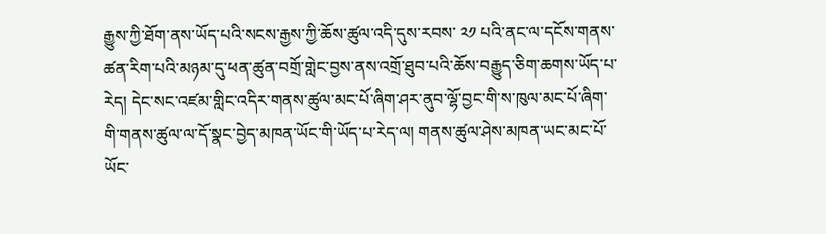རྒྱུས་ཀྱི་ཐོག་ནས་ཡོད་པའི་སངས་རྒྱས་ཀྱི་ཆོས་ཚུལ་འདི་དུས་རབས་ ༢༡ པའི་ནང་ལ་དངོས་གནས་ཚན་རིག་པའི་མཉམ་དུ་ཕན་ཚུན་བགྲོ་གླེང་བྱས་ནས་འགྲོ་ཐུབ་པའི་ཆོས་བརྒྱུད་ཅིག་ཆགས་ཡོད་པ་རེད། དེང་སང་འཛམ་གླིང་འདིར་གནས་ཚུལ་མང་པོ་ཞིག་ཤར་ནུབ་ལྷོ་བྱང་གི་ས་ཁུལ་མང་པོ་ཞིག་གི་གནས་ཚུལ་ལ་དོ་སྣང་བྱེད་མཁན་ཡོང་གི་ཡོད་པ་རེད་ལ། གནས་ཚུལ་ཤེས་མཁན་ཡང་མང་པོ་ཡོང་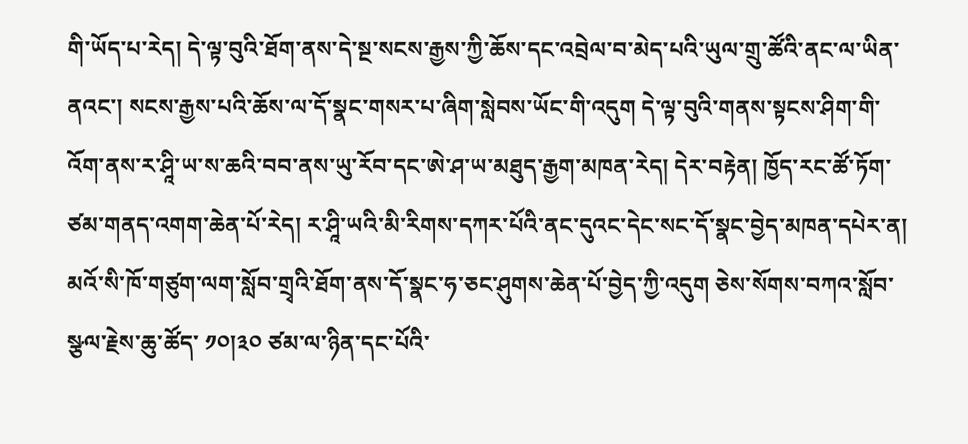གི་ཡོད་པ་རེད། དེ་ལྟ་བུའི་ཐོག་ནས་དེ་སྔ་སངས་རྒྱས་ཀྱི་ཆོས་དང་འབྲེལ་བ་མེད་པའི་ཡུལ་གྲུ་ཚོའི་ནང་ལ་ཡིན་ནའང་། སངས་རྒྱས་པའི་ཆོས་ལ་དོ་སྣང་གསར་པ་ཞིག་སླེབས་ཡོང་གི་འདུག དེ་ལྟ་བུའི་གནས་སྟངས་ཤིག་གི་འོག་ནས་ར་ཤཱི་ཡ་ས་ཆའི་བབ་ནས་ཡུ་རོབ་དང་ཨེ་ཤ་ཡ་མཐུད་རྒྱག་མཁན་རེད། དེར་བརྟེན། ཁྱོད་རང་ཚོ་ཏོག་ཙམ་གནད་འགག་ཆེན་པོ་རེད། ར་ཤཱི་ཡའི་མི་རིགས་དཀར་པོའི་ནང་དུའང་དེང་སང་དོ་སྣང་བྱེད་མཁན་དཔེར་ན། མའོ་སི་ཁོ་གཙུག་ལག་སློབ་གྲྭའི་ཐོག་ནས་དོ་སྣང་ཧ་ཅང་ཤུགས་ཆེན་པོ་བྱེད་ཀྱི་འདུག ཅེས་སོགས་བཀའ་སློབ་སྩལ་རྗེས་ཆུ་ཚོད་ ༡༠།༣༠ ཙམ་ལ་ཉིན་དང་པོའི་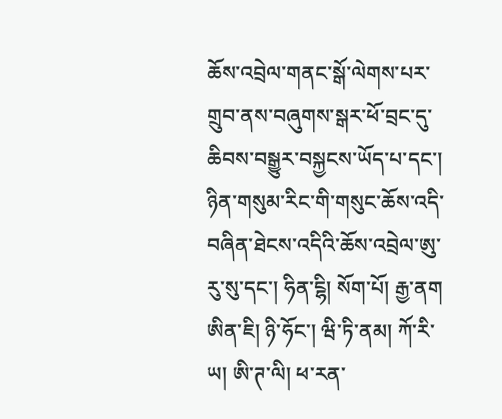ཆོས་འབྲེལ་གནང་སྒོ་ལེགས་པར་གྲུབ་ནས་བཞུགས་སྒར་ཕོ་བྲང་དུ་ཆིབས་བསྒྱུར་བསྐྱངས་ཡོད་པ་དང་།
ཉིན་གསུམ་རིང་གི་གསུང་ཆོས་འདི་བཞིན་ཐེངས་འདིའི་ཆོས་འབྲེལ་ཨུ་རུ་སུ་དང་། ཧིན་ངྷི། སོག་པོ། རྒྱ་ནག ཨིན་ཇི། ཉི་ཧོང་། ཝི་ཏི་ནམ། ཀོ་རི་ཡ། ཨི་ཊ་ལི། ཕ་རན་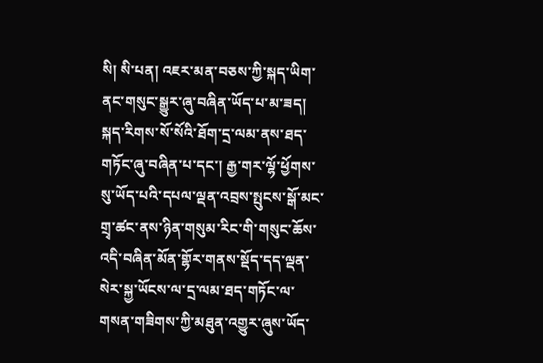སི། སི་པན། འཇར་མན་བཅས་ཀྱི་སྐད་ཡིག་ནང་གསུང་སྒྱུར་ཞུ་བཞིན་ཡོད་པ་མ་ཟད། སྐད་རིགས་སོ་སོའི་ཐོག་དྲ་ལམ་ནས་ཐད་གཏོང་ཞུ་བཞིན་པ་དང་། རྒྱ་གར་ལྷོ་ཕྱོགས་སུ་ཡོད་པའི་དཔལ་ལྡན་འབྲས་སྤུངས་སྒོ་མང་གྲྭ་ཚང་ནས་ཉིན་གསུམ་རིང་གི་གསུང་ཆོས་འདི་བཞིན་མོན་གྷོར་གནས་སྡོད་དད་ལྡན་སེར་སྐྱ་ཡོངས་ལ་དྲ་ལམ་ཐད་གཏོང་ལ་གསན་གཟིགས་ཀྱི་མཐུན་འགྱུར་ཞུས་ཡོད་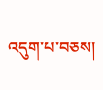འདུག་པ་བཅས།